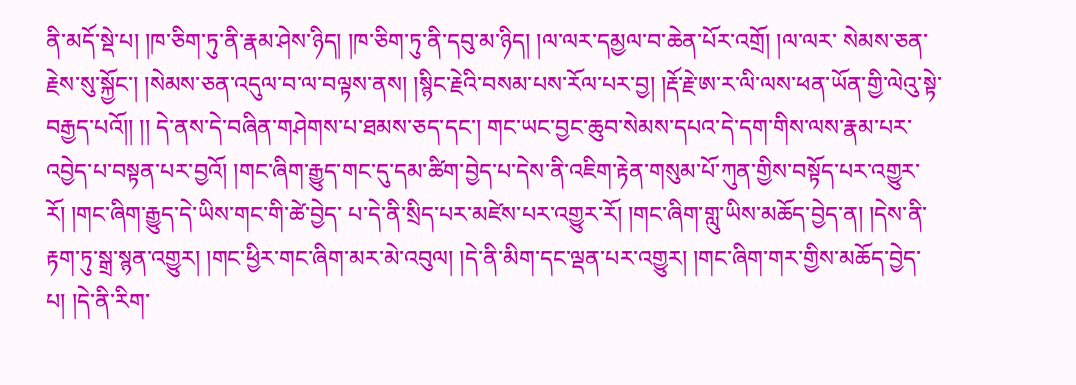ནི་མདོ་སྡེ་པ། །ཁ་ཅིག་ཏུ་ནི་རྣམ་ཤེས་ཉིད། །ཁ་ཅིག་ཏུ་ནི་དབུ་མ་ཉིད། །ལ་ལར་དམྱལ་བ་ཆེན་པོར་འགྲོ། །ལ་ལར་ སེམས་ཅན་རྗེས་སུ་སྐྱོང་། །སེམས་ཅན་འདུལ་བ་ལ་བལྟས་ནས། །སྙིང་རྗེའི་བསམ་པས་རོལ་པར་བྱ། །རྡོ་རྗེ་ཨ་ར་ལི་ལས་ཕན་ཡོན་གྱི་ལེའུ་སྟེ་བརྒྱད་པའོ།། །། དེ་ནས་དེ་བཞིན་གཤེགས་པ་ཐམས་ཅད་དང་། གང་ཡང་བྱང་ཆུབ་སེམས་དཔའ་དེ་དག་གིས་ལས་རྣམ་པར་འབྱེད་པ་བསྟན་པར་བྱའོ། །གང་ཞིག་རྒྱུད་གང་དུ་དམ་ཚིག་བྱེད་པ་དེས་ནི་འཇིག་རྟེན་གསུམ་པོ་ཀུན་གྱིས་བསྟོད་པར་འགྱུར་རོ། །གང་ཞིག་རྒྱུད་དེ་ཡིས་གང་གི་ཚེ་བྱེད་ པ་དེ་ནི་སྲིད་པར་མཛེས་པར་འགྱུར་རོ། །གང་ཞིག་གླུ་ཡིས་མཆོད་བྱེད་ན། །དེས་ནི་རྟག་ཏུ་སྒྲ་སྙན་འགྱུར། །གང་ཕྱིར་གང་ཞིག་མར་མེ་འབུལ། །དེ་ནི་མིག་དང་ལྡན་པར་འགྱུར། །གང་ཞིག་གར་གྱིས་མཆོད་བྱེད་ པ། །དེ་ནི་རིག་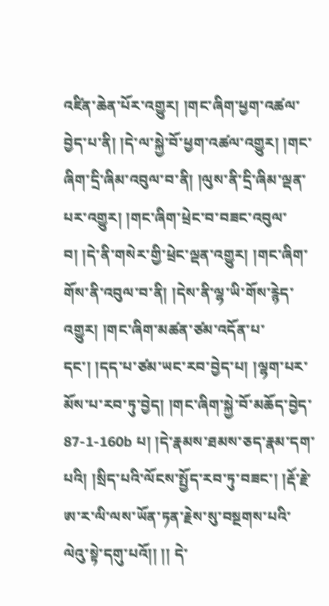འཛིན་ཆེན་པོར་འགྱུར། །གང་ཞིག་ཕྱག་འཚལ་བྱེད་པ་ནི། །དེ་ལ་སྐྱེ་བོ་ཕྱག་འཚལ་འགྱུར། །གང་ཞིག་དྲི་ཞིམ་འབུལ་བ་ནི། །ལུས་ནི་དྲི་ཞིམ་ལྡན་པར་འགྱུར། །གང་ཞིག་ཕྲེང་བ་བཟང་འབུལ་ བ། །དེ་ནི་གསེར་གྱི་ཕྲེང་ལྡན་འགྱུར། །གང་ཞིག་གོས་ནི་འབུལ་བ་ནི། །དེས་ནི་ལྷ་ཡི་གོས་རྙེད་འགྱུར། །གང་ཞིག་མཚན་ཙམ་འདོན་པ་དང་། །དད་པ་ཙམ་ཡང་རབ་བྱེད་པ། །ལྷག་པར་མོས་པ་རབ་ཏུ་བྱེད། །གང་ཞིག་སྐྱེ་བོ་མཆོད་བྱེད་ 87-1-160b པ། །དེ་རྣམས་ཐམས་ཅད་རྣམ་དག་པའི། །སྲིད་པའི་ལོངས་སྤྱོད་རབ་ཏུ་བཟང་། །རྡོ་རྗེ་ཨ་ར་ལི་ལས་ཡོན་ཏན་རྗེས་སུ་བསྔགས་པའི་ལེའུ་སྟེ་དགུ་པའོ།། །། དེ་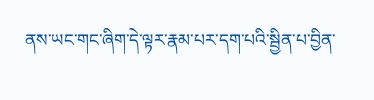ནས་ཡང་གང་ཞིག་དེ་ལྟར་རྣམ་པར་དག་པའི་སྦྱིན་པ་བྱིན་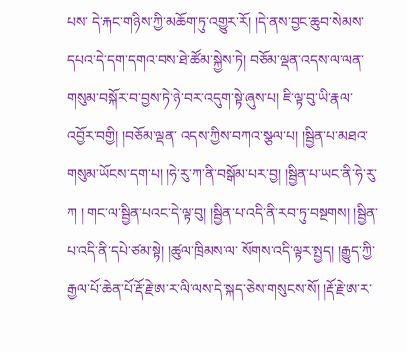པས་ དེ་རྐང་གཉིས་ཀྱི་མཆོག་ཏུ་འགྱུར་རོ། །དེ་ནས་བྱང་ཆུབ་སེམས་དཔའ་དེ་དག་དགའ་བས་ཐེ་ཚོམ་སྐྱེས་ཏེ། བཅོམ་ལྡན་འདས་ལ་ལན་གསུམ་བསྐོར་བ་བྱས་ཏེ་ཉེ་བར་འདུག་སྟེ་ཞུས་པ། ཇི་ལྟ་བུ་ཡི་རྣལ་འབྱོར་བགྱི། །བཅོམ་ལྡན་ འདས་ཀྱིས་བཀའ་སྩལ་པ། །སྦྱིན་པ་མཐའ་གསུམ་ཡོངས་དག་པ། །ཧེ་རུ་ཀ་ནི་བསྒོམ་པར་བྱ། །སྦྱིན་པ་ཡང་ནི་ཧེ་རུ་ཀ ། གང་ལ་སྦྱིན་པའང་དེ་ལྟ་བུ། །སྦྱིན་པ་འདི་ནི་རབ་ཏུ་བསྔགས། །སྦྱིན་པ་འདི་ནི་དཔེ་ཙམ་སྟེ། །ཚུལ་ཁྲིམས་ལ་ སོགས་འདི་ལྟར་སྤྱད། །རྒྱུད་ཀྱི་རྒྱལ་པོ་ཆེན་པོ་རྡོ་རྗེ་ཨ་ར་ལི་ལས་དེ་སྐད་ཅེས་གསུངས་སོ། །རྡོ་རྗེ་ཨ་ར་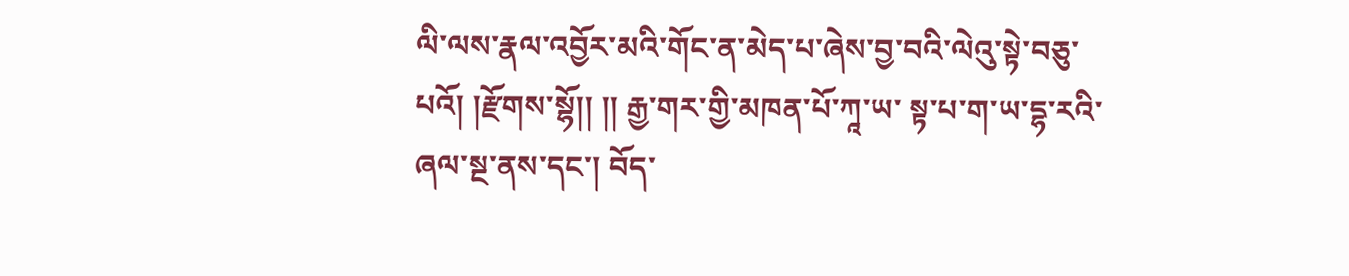ལི་ལས་རྣལ་འབྱོར་མའི་གོང་ན་མེད་པ་ཞེས་བྱ་བའི་ལེའུ་སྟེ་བཅུ་པའོ། །རྫོགས་སྷོ།། །། རྒྱ་གར་གྱི་མཁན་པོ་ཀཱ་ཡ་ སྟ་པ་ག་ཡ་དྷ་རའི་ཞལ་སྔ་ནས་དང་། བོད་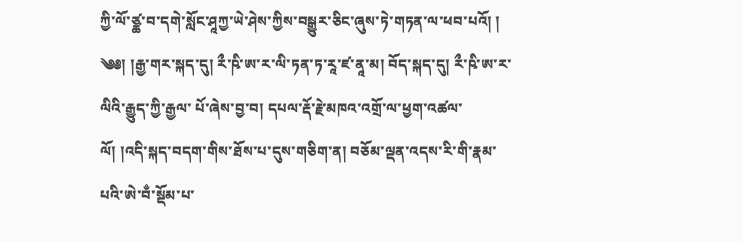ཀྱི་ལོ་ཙྪ་བ་དགེ་སློང་ཤཱཀྱ་ཡེ་ཤེས་ཀྱིས་བསྒྱུར་ཅིང་ཞུས་ཏེ་གཏན་ལ་ཕབ་པའོ། ། ༄༅། །རྒྱ་གར་སྐད་དུ། རྀ་ཥི་ཨ་ར་ལི་ཏན་ཏ་རཱ་ཛ་ནཱ་མ། བོད་སྐད་དུ། རྀ་ཥི་ཨ་ར་ལིའི་རྒྱུད་ཀྱི་རྒྱལ་ པོ་ཞེས་བྱ་བ། དཔལ་རྡོ་རྗེ་མཁའ་འགྲོ་ལ་ཕྱག་འཚལ་ལོ། །འདི་སྐད་བདག་གིས་ཐོས་པ་དུས་གཅིག་ན། བཅོམ་ལྡན་འདས་རི་གི་རྣམ་པའི་ཨེ་བྃ་སྡོམ་པ་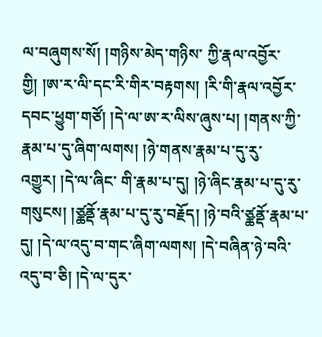ལ་བཞུགས་སོ། །གཉིས་མེད་གཉིས་ ཀྱི་རྣལ་འབྱོར་གྱི། །ཨ་ར་ལི་དང་རི་གིར་བརྟགས། །རི་གི་རྣལ་འབྱོར་དབང་ཕྱུག་གཙོ། །དེ་ལ་ཨ་ར་ལིས་ཞུས་པ། །གནས་ཀྱི་རྣམ་པ་དུ་ཞིག་ལགས། །ཉེ་གནས་རྣམ་པ་དུ་རུ་འགྱུར། །དེ་ལ་ཞིང་ གི་རྣམ་པ་དུ། །ཉེ་ཞིང་རྣམ་པ་དུ་རུ་གསུངས། །ཙྪནྡོ་རྣམ་པ་དུ་རུ་བརྗོད། །ཉེ་བའི་ཙྪནྡོ་རྣམ་པ་དུ། །དེ་ལ་འདུ་བ་གང་ཞིག་ལགས། །དེ་བཞིན་ཉེ་བའི་འདུ་བ་ཅི། །དེ་ལ་དུར་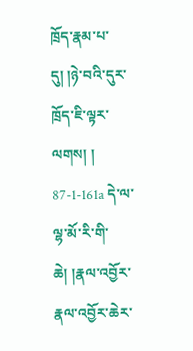ཁྲོད་རྣམ་པ་དུ། །ཉེ་བའི་དུར་ཁྲོད་ཇི་ལྟར་ལགས། ། 87-1-161a དེ་ལ་ལྷ་མོ་རི་གི་ཆེ། །རྣལ་འབྱོར་རྣལ་འབྱོར་ཆེར་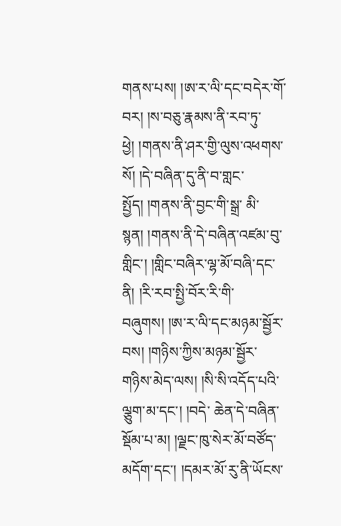གནས་པས། །ཨ་ར་ལི་དང་བདེར་གོ་བར། །ས་བཅུ་རྣམས་ནི་རབ་ཏུ་ཕྱེ། །གནས་ནི་ཤར་གྱི་ལུས་འཕགས་སོ། །དེ་བཞིན་དུ་ནི་བ་གླང་སྤྱོད། །གནས་ནི་བྱང་གི་སྒྲ་ མི་སྙན། །གནས་ནི་དེ་བཞིན་འཛམ་བུ་གླིང་། །གླིང་བཞིར་ལྷ་མོ་བཞི་དང་ནི། །རི་རབ་སྤྱི་བོར་རི་གི་བཞུགས། །ཨ་ར་ལི་དང་མཉམ་སྦྱོར་བས། །གཉིས་ཀྱིས་མཉམ་སྦྱོར་གཉིས་མེད་ལས། །སི་སི་འདོད་པའི་ལྕུག་མ་དང་། །བདེ་ ཆེན་དེ་བཞིན་སྡོམ་པ་མ། །ལྗང་ཁུ་སེར་མོ་བཙོད་མདོག་དང་། །དམར་མོ་རུ་ནི་ཡོངས་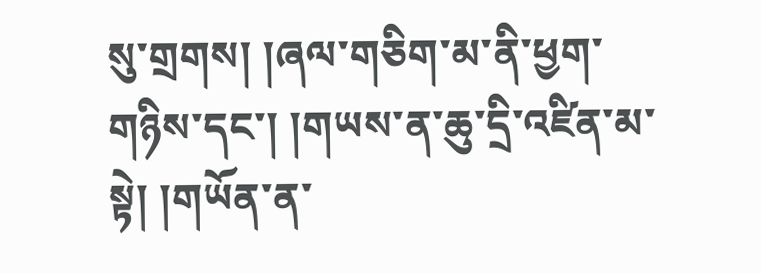སུ་གྲགས། །ཞལ་གཅིག་མ་ནི་ཕྱག་གཉིས་དང་། །གཡས་ན་ཆུ་དྲི་འཛིན་མ་སྟེ། །གཡོན་ན་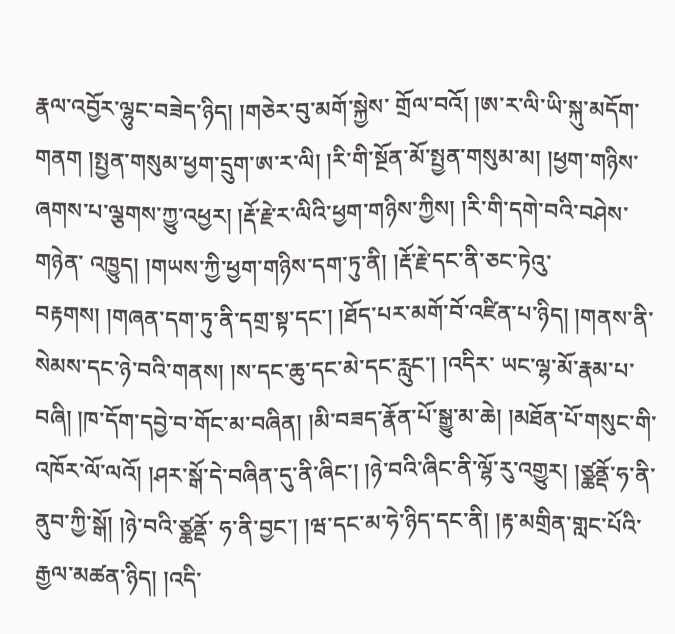རྣལ་འབྱོར་ལྷུང་བཟེད་ཉིད། །གཅེར་བུ་མགོ་སྐྱེས་ གྲོལ་བའོ། །ཨ་ར་ལི་ཡི་སྐུ་མདོག་གནག །སྤྱན་གསུམ་ཕྱག་དྲུག་ཨ་ར་ལི། །རི་གི་སྔོན་མོ་སྤྱན་གསུམ་མ། །ཕྱག་གཉིས་ཞགས་པ་ལྕགས་ཀྱུ་འཕྱར། །རྡོ་རྗེ་ར་ལིའི་ཕྱག་གཉིས་ཀྱིས། །རི་གི་དགེ་བའི་བཤེས་གཉེན་ འཁྱུད། །གཡས་ཀྱི་ཕྱག་གཉིས་དག་ཏུ་ནི། །རྡོ་རྗེ་དང་ནི་ཅང་ཏེའུ་བརྟགས། །གཞན་དག་ཏུ་ནི་དགྲ་སྟ་དང་། །ཐོད་པར་མགོ་བོ་འཛིན་པ་ཉིད། །གནས་ནི་སེམས་དང་ཉེ་བའི་གནས། །ས་དང་ཆུ་དང་མེ་དང་རླུང་། །འདིར་ ཡང་ལྷ་མོ་རྣམ་པ་བཞི། །ཁ་དོག་དབྱེ་བ་གོང་མ་བཞིན། །མི་བཟད་རྣོན་པོ་སྒྱུ་མ་ཆེ། །མཐོན་པོ་གསུང་གི་འཁོར་ལོ་ལའོ། །ཤར་སྒོ་དེ་བཞིན་དུ་ནི་ཞིང་། །ཉེ་བའི་ཞིང་ནི་ལྷོ་རུ་འགྱུར། །ཙྪནྡོ་ཧ་ནི་ནུབ་ཀྱི་སྒོ། །ཉེ་བའི་ཙྪནྡོ་ ཧ་ནི་བྱང་། །ཝ་དང་མ་ཧེ་ཉིད་དང་ནི། །རྟ་མགྲིན་གླང་པོའི་རྒྱལ་མཚན་ཉིད། །འདི་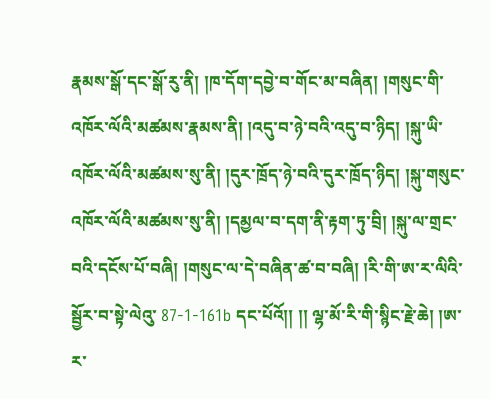རྣམས་སྒོ་དང་སྒོ་རུ་ནི། །ཁ་དོག་དབྱེ་བ་གོང་མ་བཞིན། །གསུང་གི་འཁོར་ལོའི་མཚམས་རྣམས་ནི། །འདུ་བ་ཉེ་བའི་འདུ་བ་ཉིད། །སྐུ་ཡི་ འཁོར་ལོའི་མཚམས་སུ་ནི། །དུར་ཁྲོད་ཉེ་བའི་དུར་ཁྲོད་ཉིད། །སྐུ་གསུང་འཁོར་ལོའི་མཚམས་སུ་ནི། །དམྱལ་བ་དག་ནི་རྟག་ཏུ་བྲི། །སྐུ་ལ་གྲང་བའི་དངོས་པོ་བཞི། །གསུང་ལ་དེ་བཞིན་ཚ་བ་བཞི། །རི་གི་ཨ་ར་ལིའི་སྦྱོར་བ་སྟེ་ལེའུ་ 87-1-161b དང་པོའོ།། །། ལྷ་མོ་རི་གི་སྙིང་རྗེ་ཆེ། །ཨ་ར་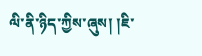ལི་ནི་ཉིད་ཀྱིས་ཞུས། །ཇི་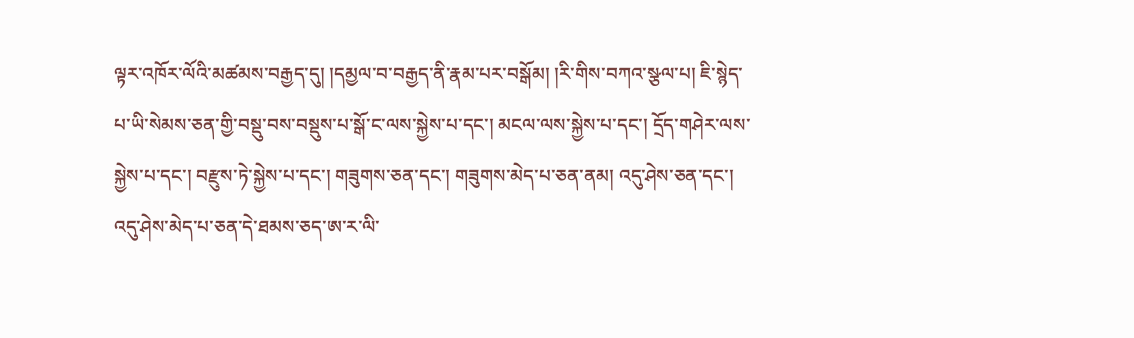ལྟར་འཁོར་ལོའི་མཚམས་བརྒྱད་དུ། །དམྱལ་བ་བརྒྱད་ནི་རྣམ་པར་བསྒོམ། །རི་གིས་བཀའ་སྩལ་པ། ཇི་སྙེད་པ་ཡི་སེམས་ཅན་གྱི་བསྡུ་བས་བསྡུས་པ་སྒོ་ང་ལས་སྐྱེས་པ་དང་། མངལ་ལས་སྐྱེས་པ་དང་། དྲོད་གཤེར་ལས་སྐྱེས་པ་དང་། བརྫུས་ཏེ་སྐྱེས་པ་དང་། གཟུགས་ཅན་དང་། གཟུགས་མེད་པ་ཅན་ནམ། འདུ་ཤེས་ཅན་དང་། འདུ་ཤེས་མེད་པ་ཅན་དེ་ཐམས་ཅད་ཨ་ར་ལི་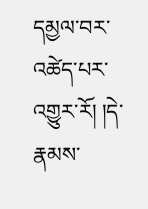དམྱལ་བར་འཚེད་པར་འགྱུར་རོ། །དེ་རྣམས་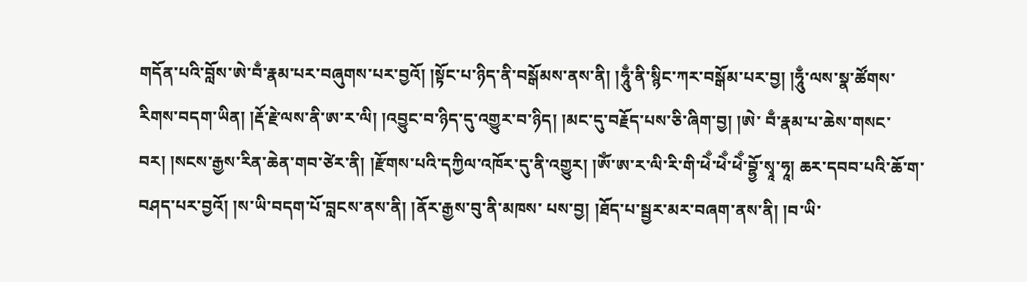གདོན་པའི་བློས་ཨེ་བྃ་རྣམ་པར་བཞུགས་པར་བྱའོ། །སྟོང་པ་ཉིད་ནི་བསྒོམས་ནས་ནི། །ཧཱུྃ་ནི་སྙིང་ཀར་བསྒོམ་པར་བྱ། །ཧཱུྃ་ལས་སྣ་ཚོགས་རིགས་བདག་ཡིན། །རྡོ་རྗེ་ལས་ནི་ཨ་ར་ལི། །འབྱུང་བ་ཉིད་དུ་འགྱུར་བ་ཉིད། །མང་དུ་བརྗོད་པས་ཅི་ཞིག་བྱ། །ཨེ་ བྃ་རྣམ་པ་ཆེས་གསང་བར། །སངས་རྒྱས་རིན་ཆེན་གབ་ཙེར་ནི། །རྫོགས་པའི་དཀྱིལ་འཁོར་དུ་ནི་འགྱུར། །ཨོཾ་ཨ་ར་ལི་རི་གི་ཕེྃ་ཕེྃ་ཕེྃ་བྷྱོ་སྭཱ་ཧཱ། ཆར་དབབ་པའི་ཆོ་ག་བཤད་པར་བྱའོ། །ས་ཡི་བདག་པོ་བླངས་ནས་ནི། །ནོར་རྒྱས་བུ་ནི་མཁས་ པས་བྱ། །ཐོད་པ་སྦྱར་མར་བཞག་ནས་ནི། །བ་ཡི་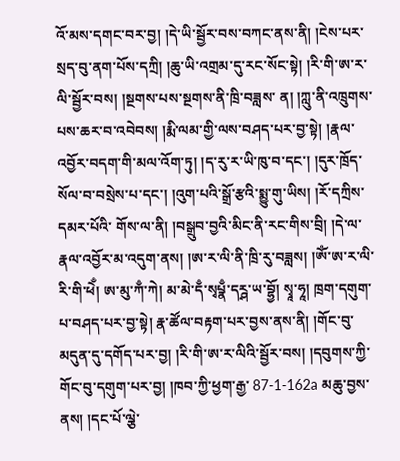འོ་མས་དགང་བར་བྱ། །དེ་ཡི་སྦྱོར་བས་བཀང་ནས་ནི། །ངེས་པར་སྲད་བུ་ནག་པོས་དཀྲི། །ཆུ་ཡི་འགྲམ་དུ་རང་སོང་སྟེ། །རི་གི་ཨ་ར་ལི་སྦྱོར་བས། །སྔགས་པས་སྔགས་ནི་ཁྲི་བཟླས་ ན། །ཀླུ་ནི་འཁྲུགས་པས་ཆར་བ་འབེབས། །རྨི་ལམ་གྱི་ལས་བཤད་པར་བྱ་སྟེ། །རྣལ་འབྱོར་བདག་གི་མལ་འོག་ཏུ། །ད་རུ་ར་ཡི་ཁུ་བ་དང་། །དུར་ཁྲོད་སོལ་བ་བསྲེས་པ་དང་། །འུག་པའི་སྒྲོ་རྩའི་སྨྱུ་གུ་ཡིས། །རོ་དཀྲིས་དམར་པོའི་ གོས་ལ་ནི། །བསྒྲུབ་བྱའི་མིང་ནི་རང་གིས་བྲི། །དེ་ལ་རྣལ་འབྱོར་མ་འདུག་ནས། །ཨ་ར་ལི་ནི་ཁྲི་རུ་བཟླས། །ཨོཾ་ཨ་ར་ལི་རི་གི་ཕེྃ། ཨ་མུ་ཀྃ་ཀེ། མ་མེ་དྃ་སྭཔྣྃ་དཪྴ་ཡ་བྷྱོ། སྭཱ་ཧཱ། ཁྲག་དགུག་པ་བཤད་པར་བྱ་སྟེ། རྣ་ཚོལ་བརྟག་པར་བྱས་ནས་ནི། །གོང་བུ་མདུན་དུ་དགོད་པར་བྱ། །རི་གི་ཨ་ར་ལིའི་སྦྱོར་བས། །དབུགས་ཀྱི་གོང་བུ་དགུག་པར་བྱ། །ཁབ་ཀྱི་ཕྱག་རྒྱ་ 87-1-162a མཆུ་བྱས་ནས། །དང་པོ་ལྕེ་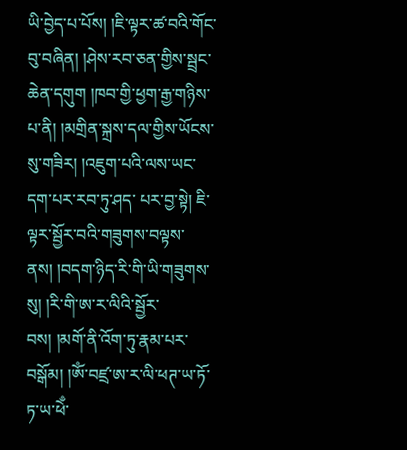ཡི་བྱེད་པ་པོས། །ཇི་ལྟར་ཚ་བའི་གོང་བུ་བཞིན། །ཤེས་རབ་ཅན་གྱིས་སྦྲང་ཆེན་དགུག །ཁབ་གྱི་ཕྱག་རྒྱ་གཉིས་པ་ནི། །མགྲིན་སྐྲས་དལ་གྱིས་ཡོངས་སུ་གཟིར། །འཇུག་པའི་ལས་ཡང་དག་པར་རབ་ཏུ་ཤད་ པར་བྱ་སྟེ། ཇི་ལྟར་སྦྱོར་བའི་གཟུགས་བལྟས་ནས། །བདག་ཉིད་རི་གི་ཡི་གཟུགས་སུ། །རི་གི་ཨ་ར་ལིའི་སྦྱོར་བས། །མགོ་ནི་འོག་ཏུ་རྣམ་པར་བསྒོམ། །ཨོཾ་བཛྲ་ཨ་ར་ལི་ཕཊ་ཡ་ཏོ་ཏ་ཡ་ཕེྃ་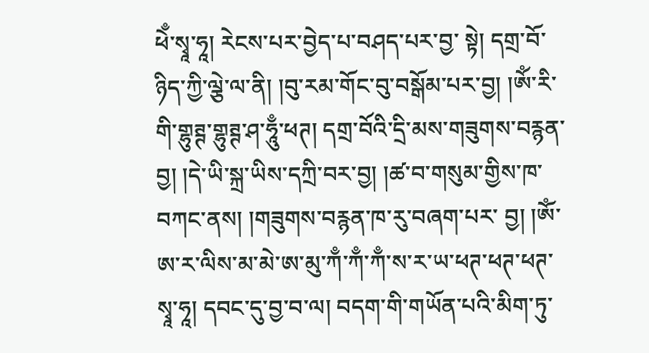ཕེྃ་སྭཱ་ཧཱ། རེངས་པར་བྱེད་པ་བཤད་པར་བྱ་ སྟེ། དགྲ་བོ་ཉིད་ཀྱི་ལྕེ་ལ་ནི། །བུ་རམ་གོང་བུ་བསྒོམ་པར་བྱ། །ཨོཾ་རི་གི་གྷུཊྚ་གྷུཊྚ་ཤ་ཧཱུྃ་ཕཊ། དགྲ་བོའི་དྲི་མས་གཟུགས་བརྙན་བྱ། །དེ་ཡི་སྐྲ་ཡིས་དཀྲི་བར་བྱ། །ཚ་བ་གསུམ་གྱིས་ཁ་བཀང་ནས། །གཟུགས་བརྙན་ཁ་རུ་བཞག་པར་ བྱ། །ཨོཾ་ཨ་ར་ལིས་མ་མེ་ཨ་མུ་ཀྃ་ཀྃ་ཀྃ་ས་ར་ཡ་ཕཊ་ཕཊ་ཕཊ་སྭཱ་ཧཱ། དབང་དུ་བྱ་བ་ལ། བདག་གི་གཡོན་པའི་མིག་ཏུ་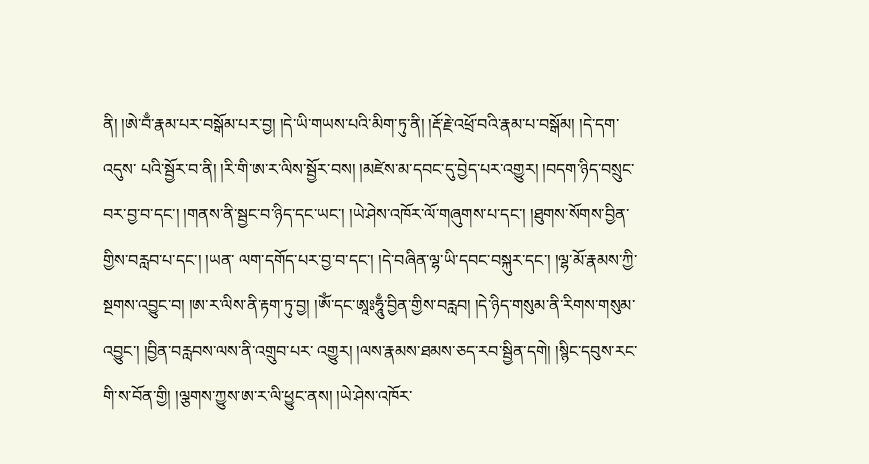ནི། །ཨེ་བྃ་རྣམ་པར་བསྒོམ་པར་བྱ། །དེ་ཡི་གཡས་པའི་མིག་ཏུ་ནི། །རྡོ་རྗེ་འཕྲོ་བའི་རྣམ་པ་བསྒོམ། །དེ་དག་འདུས་ པའི་སྦྱོར་བ་ནི། །རི་གི་ཨ་ར་ལིས་སྦྱོར་བས། །མཛེས་མ་དབང་དུ་བྱེད་པར་འགྱུར། །བདག་ཉིད་བསྲུང་བར་བྱ་བ་དང་། །གནས་ནི་སྦྱང་བ་ཉིད་དང་ཡང་། །ཡེ་ཤེས་འཁོར་ལོ་གཞུགས་པ་དང་། །ཐུགས་སོགས་བྱིན་གྱིས་བརླབ་པ་དང་། །ཡན་ ལག་དགོད་པར་བྱ་བ་དང་། །དེ་བཞིན་ལྷ་ཡི་དབང་བསྐུར་དང་། །ལྷ་མོ་རྣམས་ཀྱི་སྔགས་འབྱུང་བ། །ཨ་ར་ལིས་ནི་རྟག་ཏུ་བྱ། །ཨོཾ་དང་ཨཱཿཧཱུྃ་བྱིན་གྱིས་བརླབ། །དེ་ཉིད་གསུམ་ནི་རིགས་གསུམ་འབྱུང་། །བྱིན་བརླབས་ལས་ནི་འགྲུབ་པར་ འགྱུར། །ལས་རྣམས་ཐམས་ཅད་རབ་སྦྱིན་དགེ། །སྙིང་དབུས་རང་གི་ས་བོན་གྱི། །ལྕགས་ཀྱུས་ཨ་ར་ལི་ཕྱུང་ནས། །ཡེ་ཤེས་འཁོར་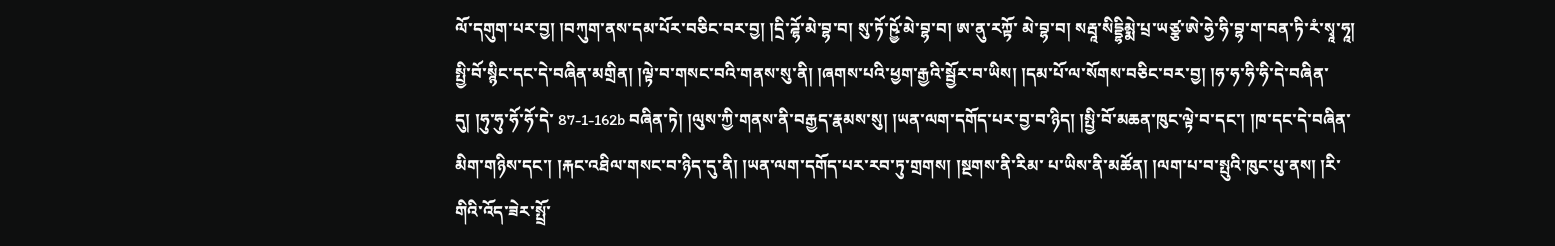ལོ་དགུག་པར་བྱ། །བཀུག་ནས་དམ་པོར་བཅིང་བར་བྱ། །དྲི་ཌྷོ་མེ་བྷ་བ། སུ་ཏོ་ཥྱོ་མེ་བྷ་བ། ཨ་ནུ་རཀྟོ་ མེ་བྷ་བ། སརྦཱ་སིདྡྷིམྨེ་པྲ་ཡཙྩ་ཨེ་ཧྱེ་ཧི་བྷ་ག་བན་ཏི་རཾ་སྭཱ་ཧཱ། སྤྱི་བོ་སྙིང་དང་དེ་བཞིན་མགྲིན། །ལྟེ་བ་གསང་བའི་གནས་སུ་ནི། །ཞགས་པའི་ཕྱག་རྒྱའི་སྦྱོར་བ་ཡིས། །དམ་པོ་ལ་སོགས་བཅིང་བར་བྱ། །ཧ་ཧ་ཧི་ཧི་དེ་བཞིན་དུ། །ཧུ་ཧུ་ཧོ་ཧོ་དེ་ 87-1-162b བཞིན་ཏེ། །ལུས་ཀྱི་གནས་ནི་བརྒྱད་རྣམས་སུ། །ཡན་ལག་དགོད་པར་བྱ་བ་ཉིད། །སྤྱི་བོ་མཆན་ཁུང་ལྟེ་བ་དང་། །ཁ་དང་དེ་བཞིན་མིག་གཉིས་དང་། །རྐང་འཐིལ་གསང་བ་ཉིད་དུ་ནི། །ཡན་ལག་དགོད་པར་རབ་ཏུ་གྲགས། །སྔགས་ནི་རིམ་ པ་ཡིས་ནི་མཚོན། །ལག་པ་བ་སྤུའི་ཁུང་པུ་ནས། །རི་གིའི་འོད་ཟེར་སྤྲོ་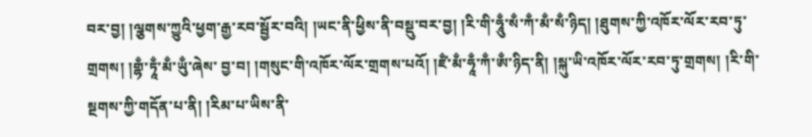བར་བྱ། །ལྕགས་ཀྱུའི་ཕྱག་རྒྱ་རབ་སྦྱོར་བའི། །ཡང་ནི་ཕྱིས་ནི་བསྡུ་བར་བྱ། །རི་གི་ཧཱུྃ་སྃ་ཀྃ་མྃ་སྃ་ཉིད། །ཐུགས་ཀྱི་འཁོར་ལོར་རབ་ཏུ་གྲགས། །གྷྃ་ཏཱྃ་མྃ་ཡུྃ་ཞེས་ བྱ་བ། །གསུང་གི་འཁོར་ལོར་གྲགས་པའོ། །ཛྃ་མྃ་ཧཱྃ་ཀྃ་ཨྃ་ཉིད་ནི། །སྐུ་ཡི་འཁོར་ལོར་རབ་ཏུ་གྲགས། །རི་གི་སྔགས་ཀྱི་གདོན་པ་ནི། །རིམ་པ་ཡིས་ནི་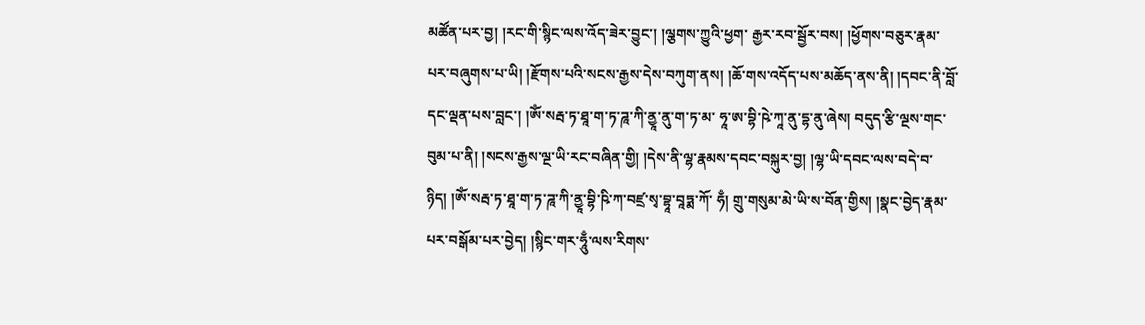མཚོན་པར་བྱ། །རང་གི་སྙིང་ལས་འོད་ཟེར་བྱུང་། །ལྕགས་ཀྱུའི་ཕྱག་ རྒྱར་རབ་སྦྱོར་བས། །ཕྱོགས་བཅུར་རྣམ་པར་བཞུགས་པ་ཡི། །རྫོགས་པའི་སངས་རྒྱས་དེས་བཀུག་ནས། །ཆོ་གས་འདོད་པས་མཆོད་ནས་ནི། །དབང་ནི་བློ་དང་ལྡན་པས་བླང་། །ཨོཾ་སརྦ་ཏ་ཐཱ་ག་ཏ་ཌཱ་ཀི་ནྱཱ་ནུ་ག་ཏ་མ་ ཧཱ་ཨ་བྷི་ཥེ་ཀཱ་ནུ་དྷ་ནུ་ཞེས། བདུད་རྩི་ལྔས་གང་བུམ་པ་ནི། །སངས་རྒྱས་ལྔ་ཡི་རང་བཞིན་གྱི། །དེས་ནི་ལྷ་རྣམས་དབང་བསྐུར་བྱ། །ལྷ་ཡི་དབང་ལས་བདེ་བ་ཉིད། །ཨོཾ་སརྦ་ཏ་ཐཱ་ག་ཏ་ཌཱ་ཀི་ནྱཱ་བྷི་ཥི་ཀ་བཛྲ་སྭ་བྷཱ་བཱཏྨ་ཀོ་ ཧྃ། གྲུ་གསུམ་མེ་ཡི་ས་བོན་གྱིས། །སྣང་བྱེད་རྣམ་པར་བསྒོམ་པར་བྱེད། །སྙིང་གར་ཧཱུྃ་ལས་རིགས་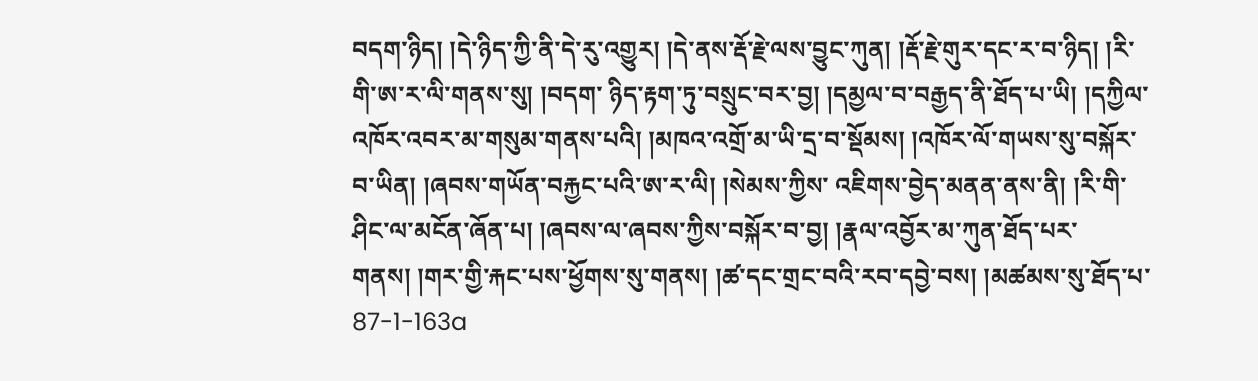བདག་ཉིད། །དེ་ཉིད་ཀྱི་ནི་དེ་རུ་འགྱུར། །དེ་ནས་རྡོ་རྗེ་ལས་བྱུང་ཀུན། །རྡོ་རྗེ་གུར་དང་ར་བ་ཉིད། །རི་གི་ཨ་ར་ལི་གནས་སུ། །བདག་ ཉིད་རྟག་ཏུ་བསྲུང་བར་བྱ། །དམྱལ་བ་བརྒྱད་ནི་ཐོད་པ་ཡི། །དཀྱིལ་འཁོར་འབར་མ་གསུམ་གནས་པའི། །མཁའ་འགྲོ་མ་ཡི་དྲ་བ་སྡོམས། །འཁོར་ལོ་གཡས་སུ་བསྐོར་བ་ཡིན། །ཞབས་གཡོན་བརྐྱང་པའི་ཨ་ར་ལི། །སེམས་ཀྱིས་ འཇིགས་བྱེད་མནན་ནས་ནི། །རི་གི་ཤིང་ལ་མངོན་ཞོན་པ། །ཞབས་ལ་ཞབས་ཀྱིས་བསྐོར་བ་བྱ། །རྣལ་འབྱོར་མ་ཀུན་ཐོད་པར་གནས། །གར་གྱི་རྐང་པས་ཕྱོགས་སུ་གནས། །ཚ་དང་གྲང་བའི་རབ་དབྱེ་བས། །མཚམས་སུ་ཐོད་པ་ 87-1-163a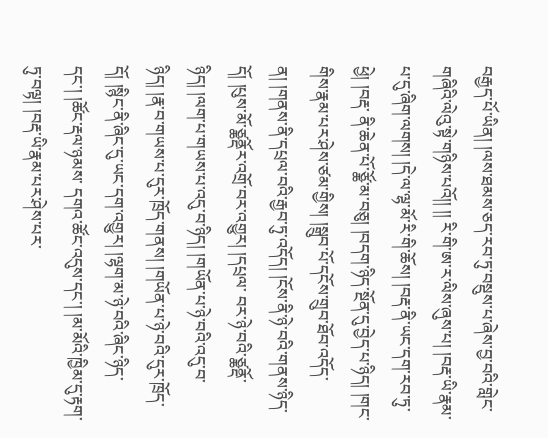བརྒྱད་པོ་ཡིན། །ལས་ཐམས་ཅད་རབ་ཏུ་བསྡུས་པ་ཞེས་བྱ་བའི་གླེང་གཞིའི་ལེའུ་སྟེ་གཉིས་པའོ།། །། རི་གི་ཨ་ར་ལིས་ཞུས་པ། །བརྡ་ཡི་རྣམ་པ་དུ་ཞིག་ལགས། །དེ་ལ་ལྷ་མོ་རི་གི་ཆོས། །བརྡ་ནི་ཡང་དག་རབ་ཏུ་ཕྱེ། །བརྡ་ ནི་ཆེན་པོ་ཙྪོ་མ་བཅུ། །བདག་ཉིད་སྔོན་དུ་བྱེད་པ་ཉིད། །གང་གིས་རྣམ་པར་ཤེས་ཙམ་གྱིས། །སྒྲུབ་པོ་དངོས་གྲུབ་ཐོབ་འདོད་ན། །གནས་ནི་དཔྲལ་བའི་རྒྱབ་ཏུ་འདོད། །ངོས་ནི་ཉེ་བའི་གནས་ཉིད་དོ། །པུས་མོ་ཙྪནྡོར་འགྲོ་བར་འགྱུར། །དཔྲལ་ བར་ཉེ་བའི་ཙྪནྡོ་ཉིད། །ལག་པ་གཡས་པ་འདུ་བ་ཉིད། །གཡོན་པ་ཉེ་བའི་འདུ་བ་ཉིད། །རྣ་བ་གཡས་པ་དུར་ཁྲོད་གནས། །གཡོན་པ་ཉེ་བའི་དུར་ཁྲོད་དོ། །སྙིང་ནི་ཞིང་དུ་ཡང་དག་འགྱུར། །ལྷག་མ་ཉེ་བའི་ཞིང་ཉིད་དང་། །ཚོང་རྡལ་ཉམས་ དགའ་ཚོང་འདུས་དང་། །མ་མོའི་ཁྱིམ་དུ་རྟག་ཏུ་བལྟ། །བརྡ་ཡི་རྣམ་པར་ཤེས་པར་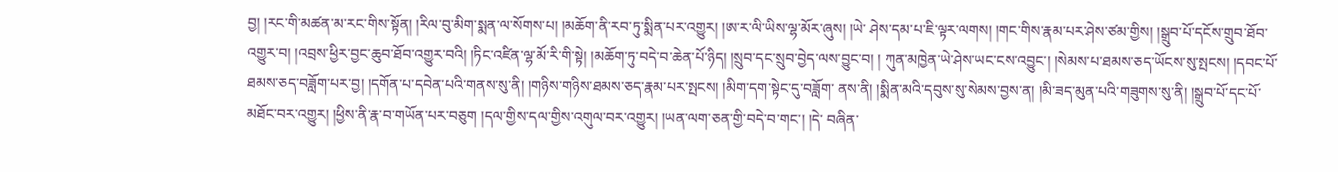བྱ། །རང་གི་མཚན་མ་རང་གིས་སྟོན། །རིལ་བུ་མིག་སྨན་ལ་སོགས་པ། །མཆོག་ནི་རབ་ཏུ་སྨིན་པར་འགྱུར། །ཨ་ར་ལི་ཡིས་ལྷ་མོར་ཞུས། །ཡེ་ ཤེས་དམ་པ་ཇི་ལྟར་ལགས། །གང་གིས་རྣམ་པར་ཤེས་ཙམ་གྱིས། །སྒྲུབ་པོ་དངོས་གྲུབ་ཐོབ་འགྱུར་བ། །འབྲས་ཕྱིར་བྱང་ཆུབ་ཐོབ་འགྱུར་བའི། །ཏིང་འཛིན་ལྷ་མོ་རི་གི་སྟེ། །མཆོག་ཏུ་བདེ་བ་ཆེན་པོ་ཉིད། །སྲུབ་དང་སྲུབ་བྱེད་ལས་བྱུང་བ། ། ཀུན་མཁྱེན་ཡེ་ཤེས་ཡང་ངས་འབྱུང་། །སེམས་པ་ཐམས་ཅད་ཡོངས་སུ་སྤངས། །དབང་པོ་ཐམས་ཅད་བཟློག་པར་བྱ། །དགོན་པ་དབེན་པའི་གནས་སུ་ནི། །གཉིས་གཉིས་ཐམས་ཅད་རྣམ་པར་སྤངས། །མིག་དག་སྟེང་དུ་བཟློག་ ནས་ནི། །སྨིན་མའི་དབུས་སུ་སེམས་བྱས་ན། །མི་ཟད་མུན་པའི་གཟུགས་སུ་ནི། །སྒྲུབ་པོ་དང་པོ་མཐོང་བར་འགྱུར། །ཕྱིས་ནི་རྣ་བ་གཡོན་པར་བཅུག །དལ་གྱིས་དལ་གྱིས་འགུལ་བར་འགྱུར། །ཡན་ལག་ཅན་གྱི་བདེ་བ་གང་། །དེ་ བཞིན་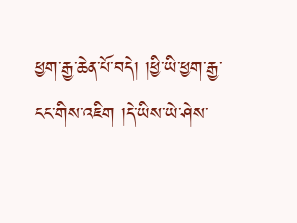ཕྱག་རྒྱ་ཆེན་པོ་བདེ། །ཕྱི་ཡི་ཕྱག་རྒྱ་ངང་གིས་འཇིག །དེ་ཡིས་ཡེ་ཤེས་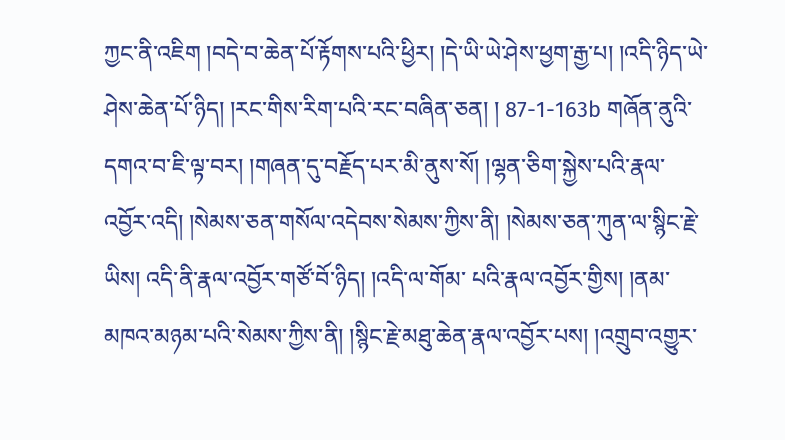ཀྱང་ནི་འཇིག །བདེ་བ་ཆེན་པོ་རྟོགས་པའི་ཕྱིར། །དེ་ཡི་ཡེ་ཤེས་ཕྱག་རྒྱ་པ། །འདི་ཉིད་ཡེ་ཤེས་ཆེན་པོ་ཉིད། །རང་གིས་རིག་པའི་རང་བཞིན་ཅན། ། 87-1-163b གཞོན་ནུའི་དགའ་བ་ཇི་ལྟ་བར། །གཞན་དུ་བརྗོད་པར་མི་ནུས་སོ། །ལྷན་ཅིག་སྐྱེས་པའི་རྣལ་འབྱོར་འདི། །སེམས་ཅན་གསོལ་འདེབས་སེམས་ཀྱིས་ནི། །སེམས་ཅན་ཀུན་ལ་སྙིང་རྗེ་ཡིས། འདི་ནི་རྣལ་འབྱོར་གཙོ་བོ་ཉིད། །འདི་ལ་གོམ་ པའི་རྣལ་འབྱོར་གྱིས། །ནམ་མཁའ་མཉམ་པའི་སེམས་ཀྱིས་ནི། །སྙིང་རྗེ་མཐུ་ཆེན་རྣལ་འབྱོར་པས། །འགྲུབ་འགྱུར་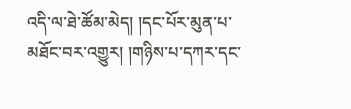འདི་ལ་ཐེ་ཚོམ་མེད། །དང་པོར་མུན་པ་མཐོང་བར་འགྱུར། །གཉིས་པ་དཀར་དང་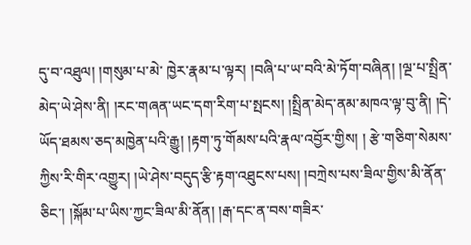དུ་བ་འཐུལ། །གསུམ་པ་མེ་ ཁྱེར་རྣམ་པ་ལྟར། །བཞི་པ་ཡ་བའི་མེ་ཏོག་བཞིན། །ལྔ་པ་སྤྲིན་མེད་ཡེ་ཤེས་ནི། །རང་གཞན་ཡང་དག་རིག་པ་སྤངས། །སྤྲིན་མེད་ནམ་མཁའ་ལྟ་བུ་ནི། །དེ་ཡོད་ཐམས་ཅད་མཁྱེན་པའི་རྒྱུ། །རྟག་ཏུ་གོམས་པའི་རྣལ་འབྱོར་གྱིས། ། རྩེ་གཅིག་སེམས་ཀྱིས་རི་གིར་འགྱུར། །ཡེ་ཤེས་བདུད་རྩི་རྟག་འཐུངས་པས། །བཀྲེས་པས་ཟིལ་གྱིས་མི་ནོན་ཅིང་། །སྐོམ་པ་ཡིས་ཀྱང་ཟིལ་མི་ནོན། །རྒ་དང་ན་བས་གཟིར་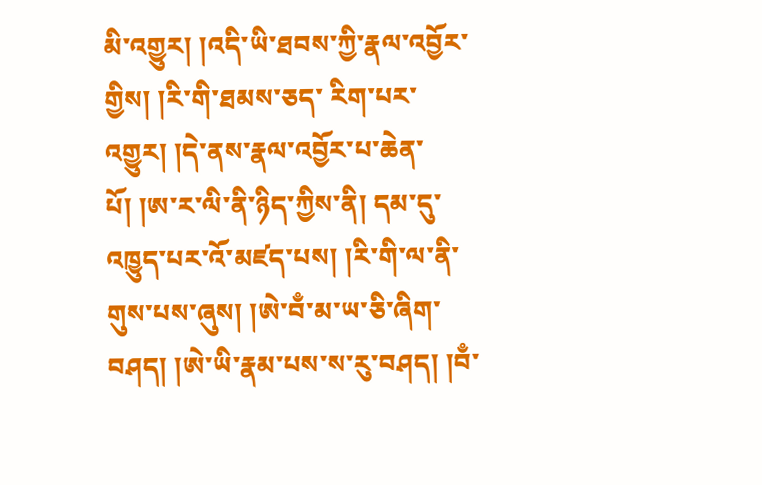མི་འགྱུར། །འདི་ཡི་ཐབས་ཀྱི་རྣལ་འབྱོར་གྱིས། །རི་གི་ཐམས་ཅད་ རིག་པར་འགྱུར། །དེ་ནས་རྣལ་འབྱོར་པ་ཆེན་པོ། །ཨ་ར་ལི་ནི་ཉིད་ཀྱིས་ནི། དམ་དུ་འཁྱུད་པར་འོ་མཛད་པས། །རི་གི་ལ་ནི་གུས་པས་ཞུས། །ཨེ་བྃ་མ་ཡ་ཅི་ཞིག་བཤད། །ཨེ་ཡི་རྣམ་པས་ས་རུ་བཤད། །བྃ་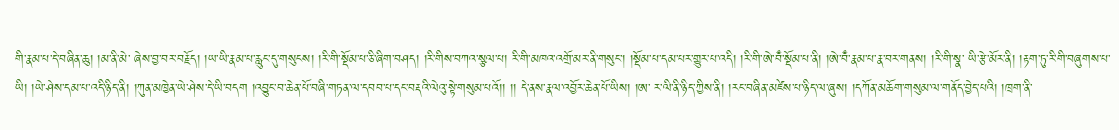གི་རྣམ་པ་དེ་བཞིན་ཆུ། །མ་ནི་མེ་ ཞེས་བྱ་བར་བརྗོད། །ཡ་ཡི་རྣམ་པ་རླུང་དུ་གསུངས། །རི་གི་སྡོམ་པ་ཅི་ཞིག་བཤད། །རི་གིས་བཀའ་སྩལ་པ། རི་གི་མཁའ་འགྲོ་མར་ནི་གསུང་། །སྡོམ་པ་དམ་པར་གྱུར་པ་འདི། །རི་གི་ཨེ་བྃ་སྡོམ་པ་ནི། །ཨེ་བྃ་རྣམ་པ་རྣ་བར་གནས། །རི་གི་སྣ་ ཡི་རྩེ་མོར་ནི། །རྟག་ཏུ་རི་གི་བཞུགས་པ་ཡི། །ཡེ་ཤེས་དམ་པ་འདི་ཉིད་ནི། །ཀུན་མཁྱེན་ཡེ་ཤེས་དེ་ཡི་བདག །འབྱུང་བ་ཆེན་པོ་བཞི་གཏན་ལ་དབབ་པ་དང་བརྡའི་ལེའུ་སྟེ་གསུམ་པའོ།། །། དེ་ནས་རྣལ་འབྱོར་ཆེན་པོ་ཡིས། །ཨ་ ར་ལི་ནི་ཉིད་ཀྱིས་ནི། །རང་བཞིན་མཛེས་པ་ཉིད་ལ་ཞུས། །དཀོན་མཆོག་གསུམ་ལ་གནོད་བྱེད་པའི། །ཁྲག་ནི་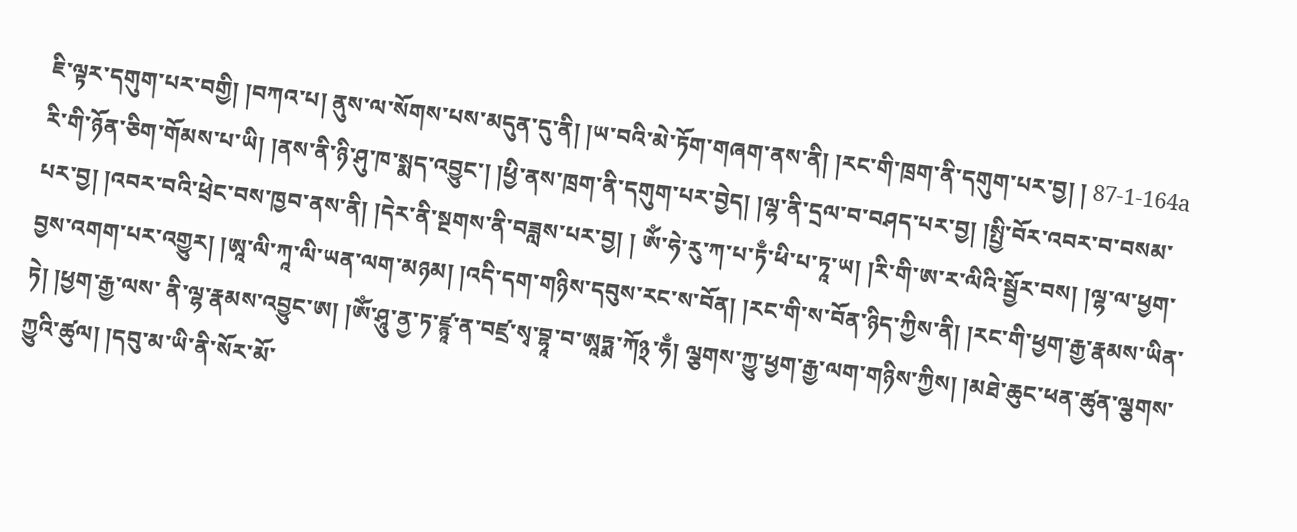ཇི་ལྟར་དགུག་པར་བགྱི། །བཀའ་པ། ནུས་ལ་སོགས་པས་མདུན་དུ་ནི། །ཡ་བའི་མེ་ཏོག་གཞག་ནས་ནི། །རང་གི་ཁྲག་ནི་དགུག་པར་བྱ། ། 87-1-164a རི་གི་ཉོན་ཅིག་གོམས་པ་ཡི། །ནས་ནི་ཉི་ཤུ་ཁ་སྨད་འབྱུང་། །ཕྱི་ནས་ཁྲག་ནི་དགུག་པར་བྱེད། །ལྷ་ནི་དྲལ་བ་བཤད་པར་བྱ། །སྤྱི་བོར་འབར་བ་བསམ་པར་བྱ། །འབར་བའི་ཕྲེང་བས་ཁྱབ་ནས་ནི། །དེར་ནི་སྔགས་ནི་བཟླས་པར་བྱ། ། ཨོཾ་ཧེ་རུ་ཀ་པ་ཏྃ་ཕི་པ་ཏཱ་ཡ། །རི་གི་ཨ་ར་ལིའི་སྦྱོར་བས། །ལྷ་ལ་ཕྱག་བྱས་འགག་པར་འགྱུར། །ཨཱ་ལི་ཀཱ་ལི་ཡན་ལག་མཉམ། །འདི་དག་གཉིས་དབུས་རང་ས་བོན། །རང་གི་ས་བོན་ཉིད་ཀྱིས་ནི། །རང་གི་ཕྱག་རྒྱ་རྣམས་ཡིན་ཏེ། །ཕྱག་རྒྱ་ལས་ ནི་ལྷ་རྣམས་འབྱུང་ཨ། །ཨོཾ་ཤཱུ་ནྱ་ཏ་ཛྙཱ་ན་བཛྲ་སྭ་བྷཱ་བ་ཨཱཏྨ་ཀོ྅་ཧྃ། ལྕགས་ཀྱུ་ཕྱག་རྒྱ་ལག་གཉིས་ཀྱིས། །མཐེ་ཆུང་ཕན་ཚུན་ལྕགས་ཀྱུའི་ཚུལ། །དབུ་མ་ཡི་ནི་སོར་མོ་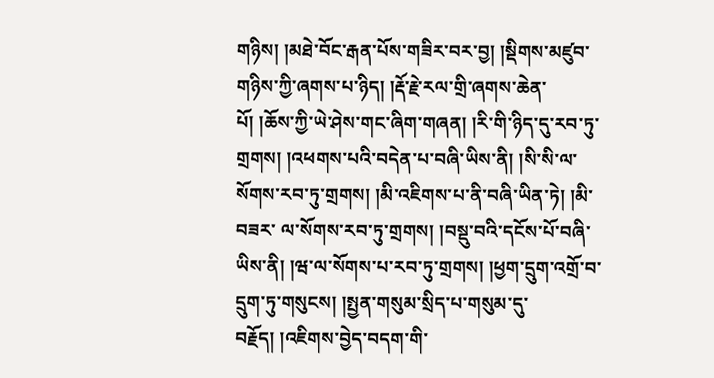གཉིས། །མཐེ་བོང་རྒན་པོས་གཟིར་བར་བྱ། །སྡིགས་མཛུབ་ གཉིས་ཀྱི་ཞགས་པ་ཉིད། །རྡོ་རྗེ་རལ་གྲི་ཞགས་ཆེན་པོ། །ཆོས་ཀྱི་ཡེ་ཤེས་གང་ཞིག་གཞན། །རི་གི་ཉིད་དུ་རབ་ཏུ་གྲགས། །འཕགས་པའི་བདེན་པ་བཞི་ཡིས་ནི། །སི་སི་ལ་སོགས་རབ་ཏུ་གྲགས། །མི་འཇིགས་པ་ནི་བཞི་ཡིན་ཏེ། །མི་བཟར་ ལ་སོགས་རབ་ཏུ་གྲགས། །བསྡུ་བའི་དངོས་པོ་བཞི་ཡིས་ནི། །ཝ་ལ་སོགས་པ་རབ་ཏུ་གྲགས། །ཕྱག་དྲུག་འགྲོ་བ་དྲུག་ཏུ་གསུངས། །སྤྱན་གསུམ་སྲིད་པ་གསུམ་དུ་བརྗོད། །འཇིགས་བྱེད་བདག་གི་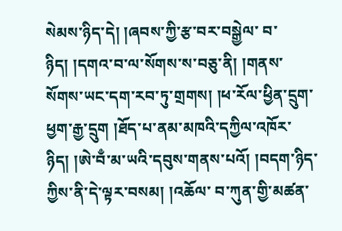སེམས་ཉིད་དེ། །ཞབས་ཀྱི་རྩ་བར་བསྒྱེལ་ བ་ཉིད། །དགའ་བ་ལ་སོགས་ས་བཅུ་ནི། །གནས་སོགས་ཡང་དག་རབ་ཏུ་གྲགས། །ཕ་རོལ་ཕྱིན་དྲུག་ཕྱག་རྒྱ་དྲུག །ཐོད་པ་ནམ་མཁའི་དཀྱིལ་འཁོར་ཉིད། །ཨེ་བྃ་མ་ཡའི་དབུས་གནས་པའོ། །བདག་ཉིད་ཀྱིས་ནི་དེ་ལྟར་བསམ། །འཆོལ་ བ་ཀུན་གྱི་མཚན་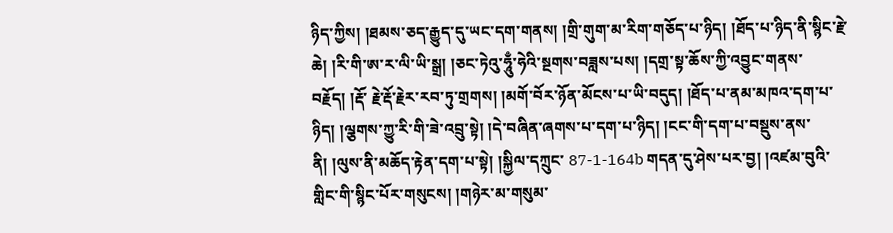ཉིད་ཀྱིས། །ཐམས་ཅད་རྒྱུད་དུ་ཡང་དག་གནས། །གྲི་གུག་མ་རིག་གཅོད་པ་ཉིད། །ཐོད་པ་ཉིད་ནི་སྙིང་རྗེ་ཆེ། །རི་གི་ཨ་ར་ལི་ཡི་སྒྲ། །ཅང་ཏེའུ་ཧཱུྃ་ཧེའི་སྔགས་བཟླས་པས། །དགྲ་སྟ་ཆོས་ཀྱི་འབྱུང་གནས་བརྗོད། །རྡོ་ རྗེ་རྡོ་རྗེར་རབ་ཏུ་གྲགས། །མགོ་བོར་ཉོན་མོངས་པ་ཡི་བདུད། །ཐོད་པ་ནམ་མཁའ་དག་པ་ཉིད། །ལྕགས་ཀྱུ་རི་གི་ཟེ་འབྲུ་སྟེ། །དེ་བཞིན་ཞགས་པ་དག་པ་ཉིད། །ངང་གི་དག་པ་བསྡུས་ནས་ནི། །ལུས་ནི་མཆོད་རྟེན་དག་པ་སྟེ། །སྐྱིལ་དཀྲུང་ 87-1-164b གདན་དུ་ཤེས་པར་བྱ། །འཛམ་བུའི་གླིང་གི་སྙིང་པོར་གསུངས། །གཉེར་མ་གསུམ་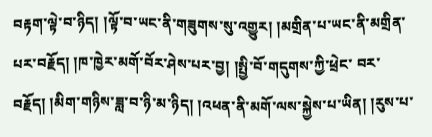བརྟག་ལྟེ་བ་ཉིད། །ལྟོ་བ་ཡང་ནི་གཟུགས་སུ་འགྱུར། །མགྲིན་པ་ཡང་ནི་མགྲིན་པར་བརྗོད། །ཁ་ཁྱེར་མགོ་བོར་ཤེས་པར་བྱ། །སྤྱི་བོ་གདུགས་ཀྱི་ཕྲེང་ བར་བརྗོད། །མིག་གཉིས་ཟླ་བ་ཉི་མ་ཉིད། །འཕན་ནི་མགོ་ལས་སྐྱེས་པ་ཡིན། །རུས་པ་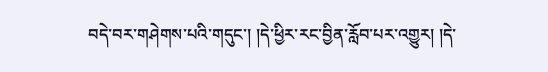བདེ་བར་གཤེགས་པའི་གདུང་། །དེ་ཕྱིར་རང་བྱིན་རློབ་པར་འགྱུར། །དེ་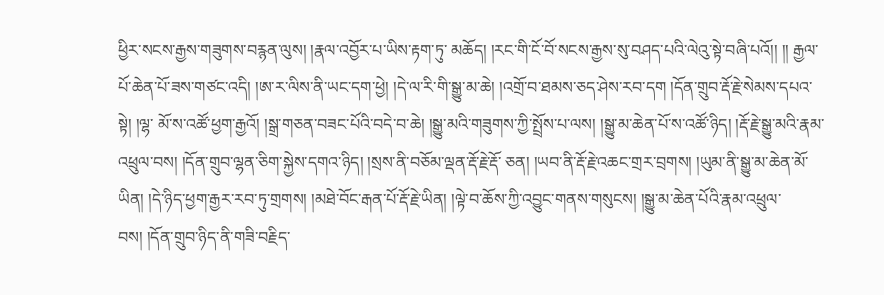ཕྱིར་སངས་རྒྱས་གཟུགས་བརྙན་ལུས། །རྣལ་འབྱོར་པ་ཡིས་རྟག་ཏུ་ མཆོད། །རང་གི་ངོ་བོ་སངས་རྒྱས་སུ་བཤད་པའི་ལེའུ་སྟེ་བཞི་པའོ།། །། རྒྱལ་པོ་ཆེན་པོ་ཟས་གཙང་འདི། །ཨ་ར་ལིས་ནི་ཡང་དག་ཕྱེ། །དེ་ལ་རི་གི་སྒྱུ་མ་ཆེ། །འགྲོ་བ་ཐམས་ཅད་ཤེས་རབ་དག །དོན་གྲུབ་རྡོ་རྗེ་སེམས་དཔའ་སྟེ། །ལྷ་ མོ་ས་འཚོ་ཕྱག་རྒྱའོ། །སྒྲ་གཅན་བཟང་པོའི་བདེ་བ་ཆེ། །སྒྱུ་མའི་གཟུགས་ཀྱི་སྤྲོས་པ་ལས། །སྒྱུ་མ་ཆེན་པོ་ས་འཚོ་ཉིད། །རྡོ་རྗེ་སྒྱུ་མའི་རྣམ་འཕྲུལ་བས། །དོན་གྲུབ་ལྷན་ཅིག་སྐྱེས་དགའ་ཉིད། །སྲས་ནི་བཅོམ་ལྡན་རྡོ་རྗེ་རྡོ་ ཅན། །ཡབ་ནི་རྡོ་རྗེ་འཆང་གྲར་བྲགས། །ཡུམ་ནི་སྒྱུ་མ་ཆེན་མོ་ཡིན། །དེ་ཉིད་ཕྱག་རྒྱར་རབ་ཏུ་གྲགས། །མཐེ་བོང་རྒན་པོ་རྡོ་རྗེ་ཡིན། །ལྟེ་བ་ཆོས་ཀྱི་འབྱུང་གནས་གསུངས། །སྒྱུ་མ་ཆེན་པོའི་རྣམ་འཕྲུལ་བས། །དོན་གྲུབ་ཉིད་ནི་གཟི་བརྗིད་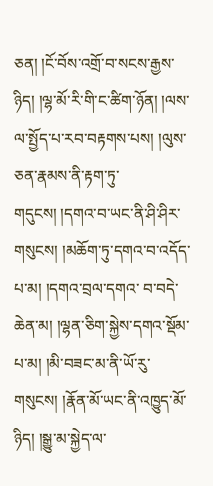ཅན། །ངོ་བོས་འགྲོ་བ་སངས་རྒྱས་ཉིད། །ལྷ་མོ་རི་གི་ང་ཚིག་ཉོན། །ལས་ལ་སྤྱོད་པ་རབ་བརྟགས་པས། །ལུས་ཅན་རྣམས་ནི་རྟག་ཏུ་གདུངས། །དགའ་བ་ཡང་ནི་ཤི་ཤིར་གསུངས། །མཆོག་ཏུ་དགའ་བ་འདོད་པ་མ། །དགའ་བྲལ་དགའ་ བ་བདེ་ཆེན་མ། །ལྷན་ཅིག་སྐྱེས་དགའ་སྡོམ་པ་མ། །མི་བཟང་མ་ནི་ཡོ་རུ་གསུངས། །རྣོན་མོ་ཡང་ནི་འཁྱུད་མོ་ཉིད། །སྒྱུ་མ་སྐྱེད་ལ་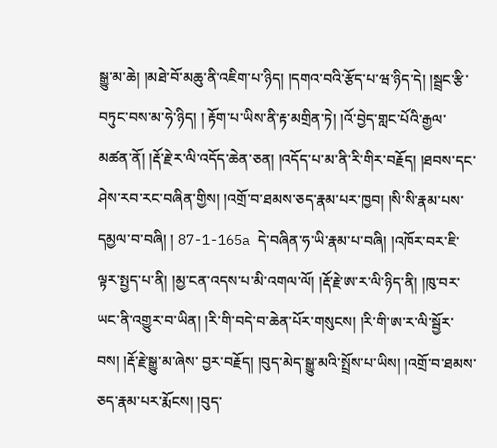སྒྱུ་མ་ཆེ། །མཐེ་བོ་མཆུ་ནི་འཇིག་པ་ཉིད། །དགའ་བའི་རྩོད་པ་ཝ་ཉིད་དེ། །སྦྲང་རྩི་བཏུང་བས་མ་ཧེ་ཉིད། ། རྟོག་པ་ཡིས་ནི་རྟ་མགྲིན་ཏེ། །འོ་བྱེད་གླང་པོའི་རྒྱལ་མཚན་ནོ། །རྡོ་རྗེ་ར་ལི་འདོད་ཆེན་ཅན། །འདོད་པ་མ་ནི་རི་གིར་བརྗོད། །ཐབས་དང་ཤེས་རབ་རང་བཞིན་གྱིས། །འགྲོ་བ་ཐམས་ཅད་རྣམ་པར་ཁྱབ། །སི་སི་རྣམ་པས་དམྱལ་བ་བཞི། ། 87-1-165a དེ་བཞིན་ཧ་ཡི་རྣམ་པ་བཞི། །འཁོར་བར་ཇི་ལྟར་སྤྱད་པ་ནི། །མྱ་ངན་འདས་པ་མི་འགལ་ལོ། །རྡོ་རྗེ་ཨ་ར་ལི་ཉིད་ནི། །ཁུ་བར་ཡང་ནི་འགྱུར་བ་ཡིན། །རི་གི་བདེ་བ་ཆེན་པོར་གསུངས། །རི་གི་ཨ་ར་ལི་སྦྱོར་བས། །རྡོ་རྗེ་སྒྱུ་མ་ཞེས་ བྱར་བརྗོད། །བུད་མེད་སྒྱུ་མའི་སྤྲོས་པ་ཡིས། །འགྲོ་བ་ཐམས་ཅད་རྣམ་པར་རྨོངས། །བུད་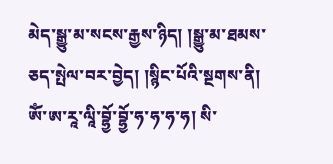མེད་སྒྱུ་མ་སངས་རྒྱས་ཉིད། །སྒྱུ་མ་ཐམས་ཅད་སྤེལ་བར་བྱེད། །སྙིང་པོའི་སྔགས་ནི། ཨོཾ་ཨ་རཱ་ལཱི་བྷྱོ་བྷྱོ་ཧ་ཧ་ཧ་ཧ། སི་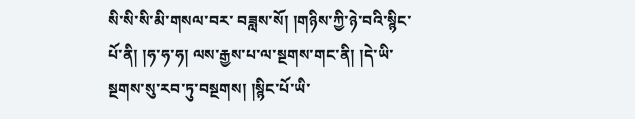སི་སི་སི་མི་གསལ་བར་ བཟླས་སོ། །གཉིས་ཀྱི་ཉེ་བའི་སྙིང་པོ་ནི། །ཧ་ཧ་ཧ། ལས་རྒྱས་པ་ལ་སྔགས་གང་ནི། །དེ་ཡི་སྔགས་སུ་རབ་ཏུ་བསྔགས། །སྙིང་པོ་ཡི་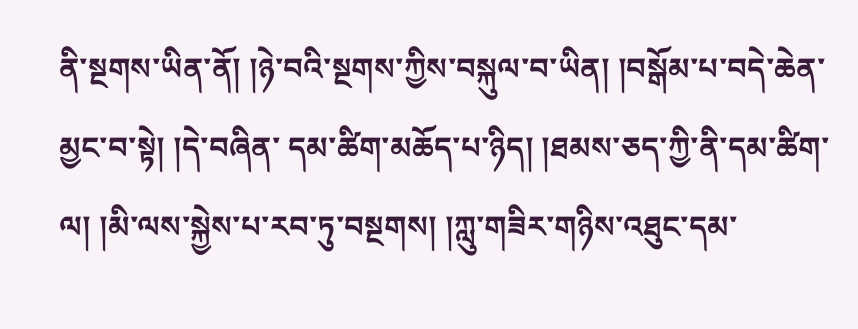ནི་སྔགས་ཡིན་ནོ། །ཉེ་བའི་སྔགས་ཀྱིས་བསྐུལ་བ་ཡིན། །བསྒོམ་པ་བདེ་ཆེན་མྱང་བ་སྟེ། །དེ་བཞིན་ དམ་ཚིག་མཆོད་པ་ཉིད། །ཐམས་ཅད་ཀྱི་ནི་དམ་ཚིག་ལ། །མི་ལས་སྐྱེས་པ་རབ་ཏུ་བསྔགས། །ཀླུ་གཟིར་གཉིས་འཐུང་དམ་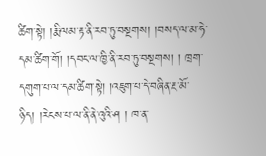ཚིག་སྟེ། །རྨི་ལམ་རྟ་ནི་རབ་ཏུ་བསྔགས། །བསད་ལ་མ་ཧེ་དམ་ཚིག་གོ། །དབང་ལ་ཁྱི་ནི་རབ་ཏུ་བསྔགས། ། ཁྲག་དགུག་པ་ལ་དམ་ཚིག་སྟེ། །འཇུག་པ་དེ་བཞིན་རྔ་མོ་ཉིད། །རེངས་པ་ལ་ནི་ནེ་འུའི་ཤ ། ཁ་ན་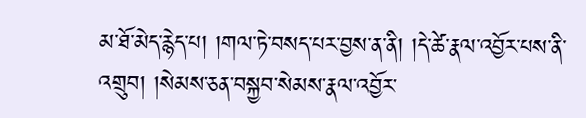མ་ཐོ་མེད་རྙེད་པ། །གལ་ཏེ་བསད་པར་བྱས་ན་ནི། །དེ་ཚེ་རྣལ་འབྱོར་པས་ནི་འགྲུབ། །སེམས་ཅན་བསྐྱབ་སེམས་རྣལ་འབྱོར་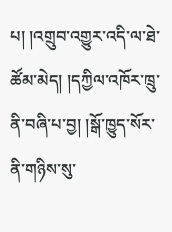པ། །འགྲུབ་འགྱུར་འདི་ལ་ཐེ་ཚོམ་མེད། །དཀྱིལ་འཁོར་ཁྲུ་ནི་བཞི་པ་བྱ། །སྒོ་ཁྱུད་སོར་ནི་གཉིས་སུ་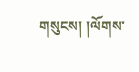གསུངས། །ལོགས་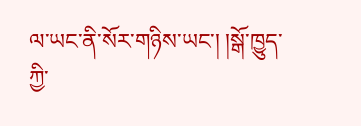ལ་ཡང་ནི་སོར་གཉིས་ཡང་། །སྒོ་ཁྱུད་ཀྱི་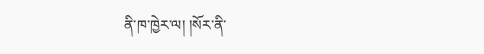ནི་ཁ་ཁྱེར་ལ། །སོར་ནི་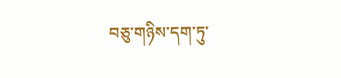བཅུ་གཉིས་དག་ཏུ་